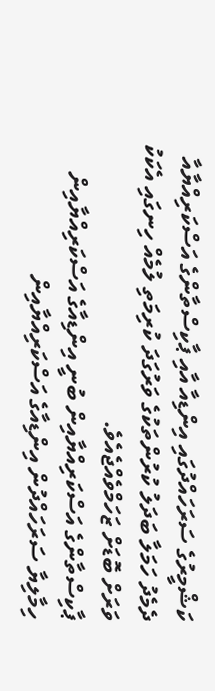ކަޝްމީރުގެ ސަރަހައްދުގައި އިންޑިއާ އާއި ޕާކިސްތާންގެ އަސްކަރިއްޔާއާ ދެމެދު ހަމަލާ ބަދަލު ކުރުންތަކުގެ ވަރުގަދަ ކުރިމަތި ލުމެއް ހިނގައި އެކަކު ވަރަށް ބޮޑަށް ޒަހަމްވެއްޖެއެވެ.
ޕާކިސްތާންގެ އަސްކަރިއްޔާއިން ބުނީ އިންޑިއާގެ އަސްކަރިއްޔާއިން ހިމާލިޔާ ސަރަހައްދުން އިންޑިއާގެ އަސްކަރިއްޔާއިން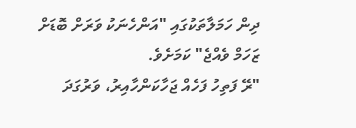ދިން ހަމަލާތަކުގައި "އަންހެނަކު ވަރަށް ބޮޑަށް ޒަހަމް ވެއްޖެ" ކަމަށެވެ.
"ރޭ ފަތިހު ފަހެއް ޖަހާކަންހާއިރު، ވަރުގަދަ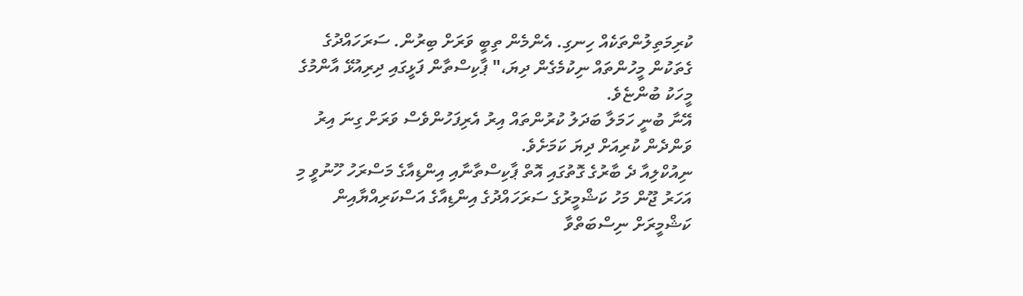ކުރިމަތިލުންތަކެއް ހިނގި. އެންމެން ތިބީ ވަރަށް ބިރުން. ސަރަހައްދުގެ ގެތަކުން މީހުންތައް ނިކުމެގެން ދިޔަ،" ޕާކިސްތާން ފަޅީގައި ދިރިއުޅޭ އާންމުގެ މީހަކު ބުންޏެވެ.
އޭނާ ބުނީ ހަމަލާ ބަދަލު ކުރުންތައް އިރު އެރިފަހުންވެސް ވަރަށް ގިނަ އިރު ވަންދެން ކުރިއަށް ދިޔަ ކަމަށެވެ.
ނިއުކްލިއާ ދެ ބާރުގެ ގޮތުގައި އޮތް ޕާކިސްތާނާއި އިންޑިއާގެ މަސްރަހު ހޫނުވީ މި އަހަރު ޖޫން މަހު ކަޝްމީރުގެ ސަރަހައްދުގެ އިންޑިއާގެ އަސްކަރިއްޔާއިން ކަޝްމީރަށް ނިސްބަތްވާ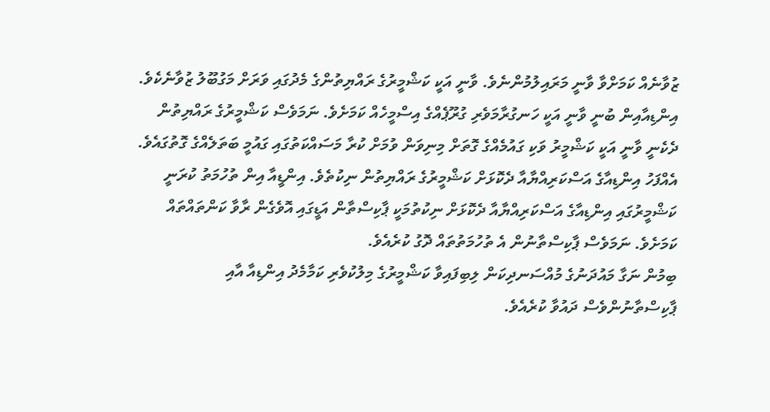ޒުވާނެއް ކަމަށްވާ ވާނީ މަރައިލުމުންނެވެ. ވާނީ އަކީ ކަޝްމީރުގެ ރައްޔިތުންގެ މެދުގައި ވަރަށް މަގުބޫލު ޒުވާނެކެވެ. އިންޑިއާއިން ބުނީ ވާނީ އަކީ ހަނގުރާމަވެރި ގުރޫޕެއްގެ އިސްމީހެއް ކަމަށެވެ. ނަމަވެސް ކަޝްމީރުގެ ރައްޔިތުން ދެކެނީ ވާނީ އަކީ ކަޝްމީރު ވަކި ގައުމެއްގެ ގޮތަށް މިނިވަން ވުމަށް ކުރާ މަސައްކަތުގައި ގައުމީ ބަތަލެއްގެ ގޮތުގައެވެ.
އެއްފަހު އިންޑިއާގެ އަސްކަރިއްޔާއާ ދެކޮޅަށް ކަޝްމީރުގެ ރައްޔިތުން ނިކުތެވެ. އިންޑީއާ އިން ތުހުމަތު ކުރަނީ ކަޝްމީރުގައި އިންޑިއާގެ އަސްކަރިއްޔާއާ ދެކޮޅަށް ނިކުތުމަކީ ޕާކިސްތާން އަޑީގައި އޮވެގެން ރާވާ ކަންތައްތައް ކަމަށެވެ. ނަމަވެސް ޕާކިސްތާނުން އެ ތުހުމަތުތައް ދޮގު ކުރެއެވެ.
ބިމުން ނަގާ މައުދަނުގެ މުއްސަނދިކަން ލިބިފައިވާ ކަޝްމީރުގެ މިލުކުވެރި ކަމާމެދު އިންޑިއާ އާއި ޕާކިސްތާނުންވެސް ދައުވާ ކުރެއެވެ.